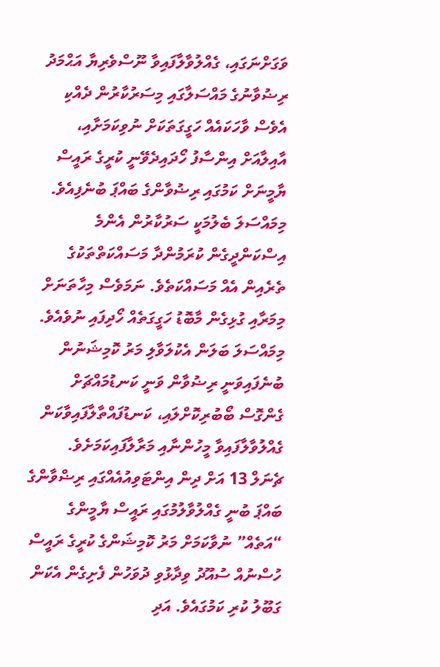ވަގަށްނަގައި، ގެއްލުވާލާފައިވާ ނޫސްވެރިޔާ އަޙްމަދު ރިޟުވާނުގެ މައްސަލާގައި މިސަރުކާރުން ދެއްކި އެވެސް ވާހަކައެއް ހަގީގަތަކަށް ނުވިކަމަށާއި، އާއިލާއަށް އިންސާފު ހޯދައިދެވޭނީ ކުރީގެ ރައީސް ޔާމީނަށް ކަމުގައި ރިޟުވާންގެ ބައްޕަ ބުނެފިއެވެ.
މިމައްސަލަ ބެލުމަކީ ސަރުކާރުން އެންމެ އިސްކަންދީގެން ކުރަމުންދާ މަސައްކަތްތަކުގެ ތެރެއިން އެއް މަސައްކަތެވެ. ނަމަވެސް މިހާތަނަށް މިމަރާއި ގުޅިގެން މާބޮޑު ހަގީގަތެއް ހޯދިފައި ނުވެއެވެ. މިމައްސަލަ ބަލަން އެކުލަވާލި މަރު ކޮމިޝަނުން ބުނެފައިވަނީ ރިޟުވާން ވަނީ ކަނޑުމައްޗަށް ގެންގޮސް ބޯބުރިކޮށްލައި، ކަނޑުފައްތާލާފައިވާކަން ގެއްލުވާލާފައިވާ މީހުންނާއި މަރާލާފައިކަމަށެވެ.
ޗެނަލް 13 އަށް ދިން އިންޓަވިއުއެއްގައި ރިޟްވާންގެ ބައްޕަ ބުނީ ގެއްލުވާލުމުގައި ރައީސް ޔާމީންގެ “އަތެއް” ނުވާކަމަށް މަރު ކޮމިޝަންގެ ކުރީގެ ރައީސް ހުސްނުއް ސުއޫދު ވިދާޅުވި ދުވަހުން ފެށިގެން އެކަން ގަބޫލު ކުރި ކަމުގައެވެ. އަދި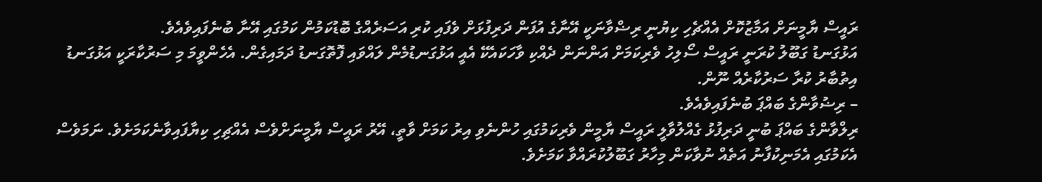ރައީސް ޔާމީނަށް އަމާޒުކޮށް އެއްޗެހި ކިޔުނީ ރިޟްވާނަކީ އޭނާގެ އުފަން ދަރިފުޅަށް ވެފައި ކުރި އަސަރެއްގެ ބޮޑުކަމުން ކަމުގައި އޭނާ ބުނެފައިވެއެވެ.
އަޅުގަނޑު ގަބޫލު ކުރަނީ ރައީސް ސޯލިހު ވެރިކަމަށް އަންނަން ދެއްކި ވާހަކައެކޭ އެއީ އަޅުގަނޑުމެން ލައްވައި ފޮތޮގަނޑު ދަމައިގެން. އެހެންވީމަ މި ސަރުކާރަކީ އަޅުގަނޑު އިތުބާރު ކުރާ ސަރުކާރެއް ނޫން.
– ރިޟުވާންގެ ބައްޕަ ބުނެފައިވެއެވެ.
ރިލްވާންގެ ބައްޕަ ބުނީ ދަރިފުޅު ގެއްލުވާލީ ރައީސް ޔާމީން ވެރިކަމުގައި ހުންނެވި އިރު ކަމަށް ވާތީ، އޭރު ރައީސް ޔާމީނަށްވެސް އެއްޗިހި ކިޔާފައިވާނެކަމަށެވެ. ނަމަވެސް އެކަމުގައި އެމަނިކުފާނު އަތެއް ނުވާކަން މިހާރު ގަބޫލުކުރައްވާ ކަމަށެވެ.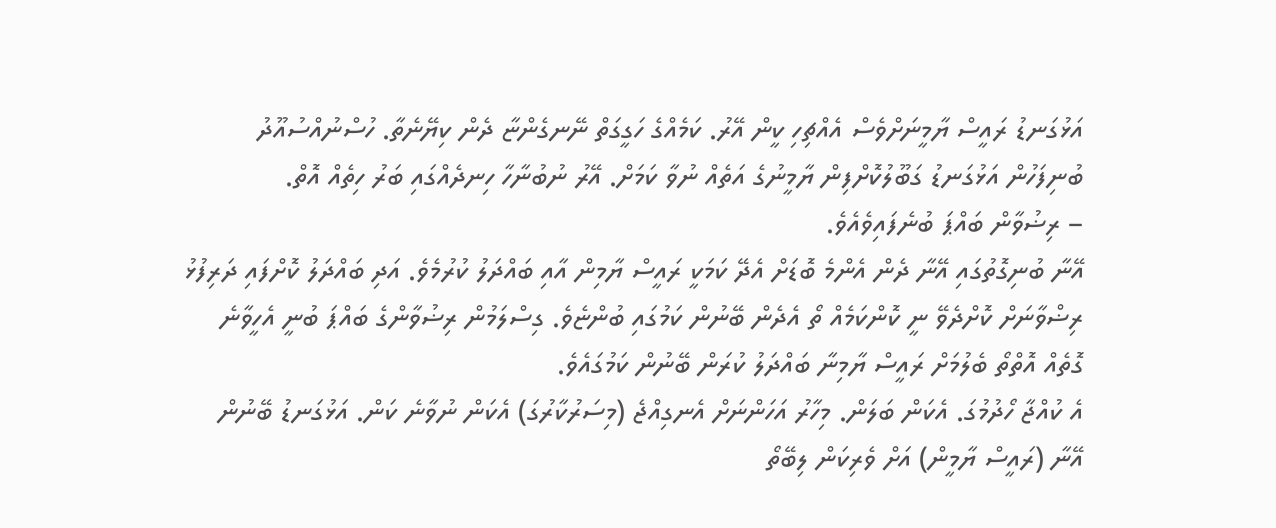އަޅުގަނޑު ރައީސް ޔާމީނަށްވެސް އެއްޗިހި ކީން އޭރު. ކަމެއްގެ ހަގީގަތް ނޭނގެންޏާ ދެން ކިޔޭނެތާ. ހުސްނުއްސުއޫދު ބުނިފަހުން އަޅުގަނޑު ގަބޫލުކޮށްފިން ޔާމީނުގެ އަތެއް ނުވާ ކަމަށް. އޭރު ނުބުނާހާ ހިނދެއްގައި ބަރު ހިތެއް އޮތް.
– ރިޟުވާން ބައްޕަ ބުނެފައިވެއެވެ.
އޭނާ ބުނިގޮތުގައި އޭނާ ދެން އެންމެ ބޮޑަށް އެދޭ ކަމަކީ ރައީސް ޔާމިން އާއި ބައްދަލު ކުރުމެވެ. އަދި ބައްދަލު ކޮށްފައި ދަރިފުޅު ރިޟްވާނަށް ކޮށްދެވޭ ނީ ކޮންކަމެއް ތޯ އެދެން ބޭނުން ކަމުގައި ބުންޏެވެ. ގިސްލަމުން ރިޟުވާންގެ ބައްޕަ ބުނީ އެހީވާނެ ގޮތެއް އޮތްތޯ ބެލުމަށް ރައީސް ޔާމިނާ ބައްދަލު ކުރަން ބޭނުން ކަމުގައެވެ.
އެ ކުއްޖާ ހޯދުމުގަ. އެކަން ބަލަން. މިހާރު އަހަންނަށް އެނގިއްޖެ (މިސަރުކާރުގަ) އެކަން ނުވާނެ ކަން. އަޅުގަނޑު ބޭނުން އޭނާ (ރައީސް ޔާމީން) އަށް ވެރިކަން ލިބޭތޯ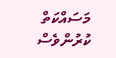މަސައްކަތް ކުރުންވެސް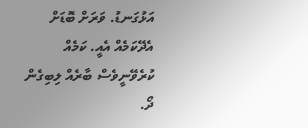އަޅުގަނޑު. ވަރަށް ބޮޑަށް އެދޭކަމެއް އެއީ. ކަމެއް ކުރެވޭނީވެސް ބާރެއް ލިބިގެން ދޯ.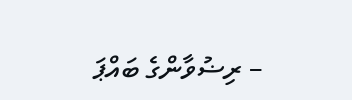– ރިޟުވާންގެ ބައްޕަ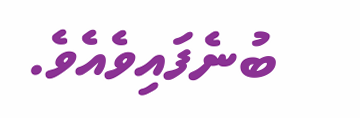ބުނެފައިވެއެވެ.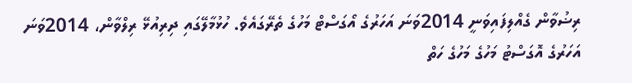ރިޟުވާން ގެއްލިފައިވަނީ 2014ވަނަ އަހަރުގެ އޯގަސްޓް މަހުގެ ތެރޭގައެވެ. ހުޅުމާލޭގައި ދިރިއުޅޭ ރިލްވާން، 2014ވަނަ އަހަރުގެ އޮގަސްޓު މަހުގެ މަހުގެ ހަތް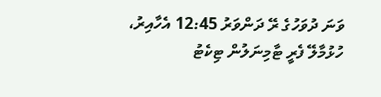ވަނަ ދުވަހުގެ ރޭ ދަންވަރު 12:45 އެހާއިރު، ހުޅުމާލޭ ފެރީ ޓާމިނަލުން ޓިކެޓު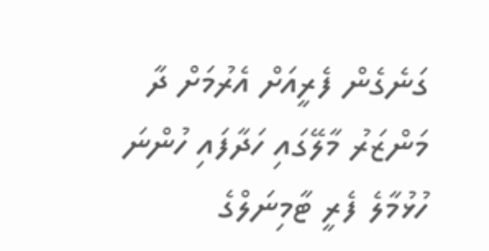ގަނެގެން ފެރީއަށް އެރުމަށް ދާ މަންޒަރު މާލޭގައި ހަދާފައި ހުންނަ ހުޅުމާލެ ފެރީ ޓާމިނަލްގެ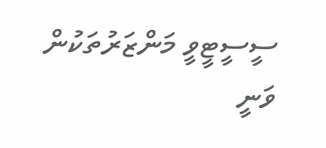ސީސީޓީވީ މަންޒަރުތަކުން ވަނީ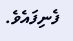ފެނިފައެވެ.